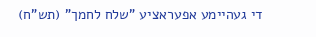די געהיימע אפעראציע "שלח לחמך" (תש"ח)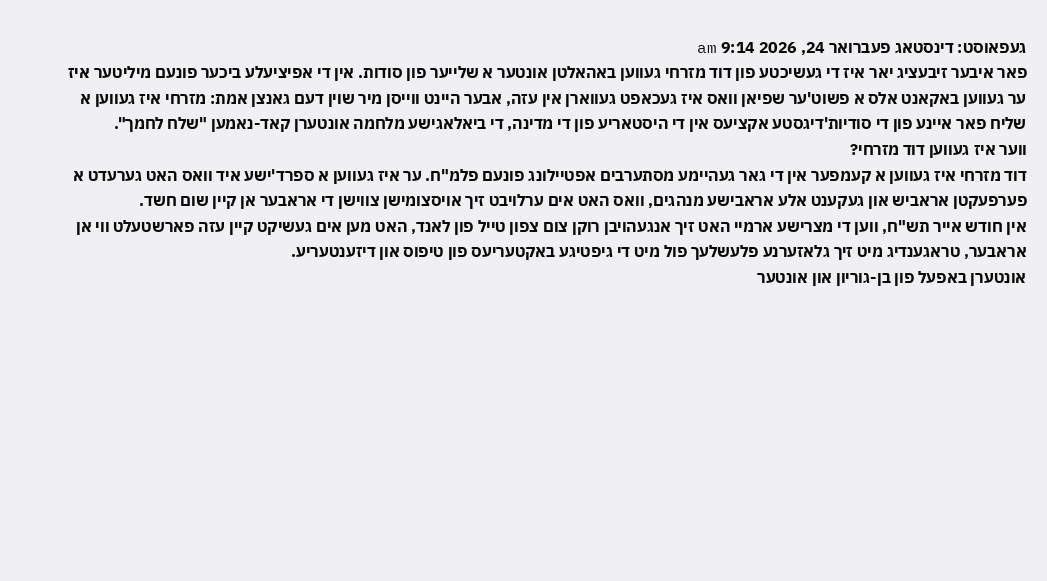געפאוסט: דינסטאג פעברואר 24, 2026 9:14 am
פאר איבער זיבעציג יאר איז די געשיכטע פון דוד מזרחי געווען באהאלטן אונטער א שלייער פון סודות. אין די אפיציעלע ביכער פונעם מיליטער איז ער געווען באקאנט אלס א פשוט'ער שפיאן וואס איז געכאפט געווארן אין עזה, אבער היינט ווייסן מיר שוין דעם גאנצן אמת: מזרחי איז געווען א שליח פאר איינע פון די סודיות'דיגסטע אקציעס אין די היסטאריע פון די מדינה, די ביאלאגישע מלחמה אונטערן קאד-נאמען "שלח לחמך".
ווער איז געווען דוד מזרחי?
דוד מזרחי איז געווען א קעמפער אין די גאר געהיימע מסתערבים אפטיילונג פונעם פלמ"ח. ער איז געווען א ספרד'ישע איד וואס האט גערעדט א פערפעקטן אראביש און געקענט אלע אראבישע מנהגים, וואס האט אים ערלויבט זיך אויסצומישן צווישן די אראבער אן קיין שום חשד.
אין חודש אייר תש"ח, ווען די מצרישע ארמיי האט זיך אנגעהויבן רוקן צום צפון טייל פון לאנד, האט מען אים געשיקט קיין עזה פארשטעלט ווי אן אראבער, טראגענדיג מיט זיך גלאזערנע פלעשלעך פול מיט די גיפטיגע באקטעריעס פון טיפוס און דיזענטעריע.
אונטערן באפעל פון בן-גוריון און אונטער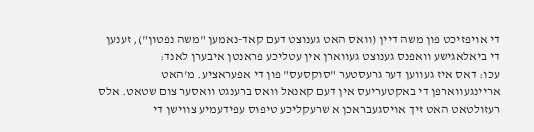די אויפזיכט פון משה דיין (וואס האט גענוצט דעם קאד-נאמען "משה נפטון"), זענען די ביאלאגישע וואפנס גענוצט געווארן אין עטליכע פראנטן איבערן לאנד:
עכו: דאס איז געווען דער גרעסטער "סוקסעס" פון די אפעראציע. מ'האט אריינגעווארפן די באקטעריעס אין דעם קאנאל וואס ברענגט וואסער צום שטאט. אלס רעזולטאט האט זיך אויסגעבראכן א שרעקליכע טיפוס עפידעמיע צווישן די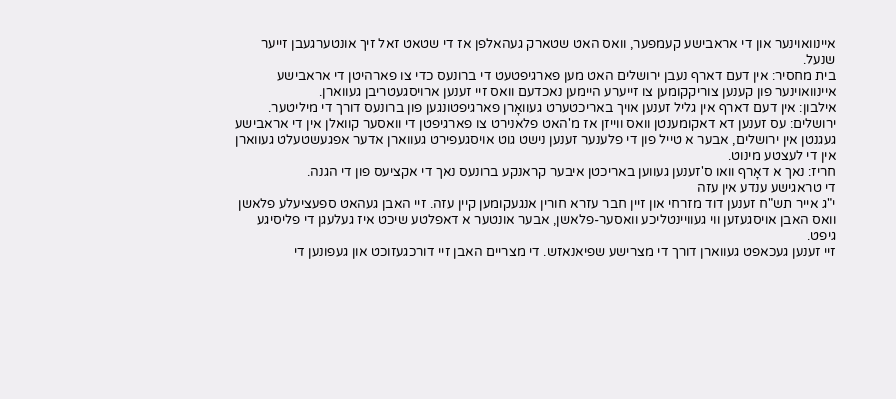איינוואוינער און די אראבישע קעמפער, וואס האט שטארק געהאלפן אז די שטאט זאל זיך אונטערגעבן זייער שנעל.
בית מחסיר: אין דעם דארף נעבן ירושלים האט מען פארגיפטעט די ברונעס כדי צו פארהיטן די אראבישע איינוואוינער פון קענען צוריקקומען צו זייערע היימען נאכדעם וואס זיי זענען ארויסגעטריבן געווארן.
אילבון: אין דעם דארף אין גליל זענען אויך באריכטערט געוואָרן פארגיפטונגען פון ברונעס דורך די מיליטער.
ירושלים: עס זענען דא דאקומענטן וואס ווייזן אז מ'האט פלאנירט צו פארגיפטן די וואסער קוואלן אין די אראבישע געגנטן אין ירושלים, אבער א טייל פון די פלענער זענען נישט גוט אויסגעפירט געווארן אדער אפגעשטעלט געווארן אין די לעצטע מינוט.
חריז: נאך א דאָרף וואו ס'זענען געווען באריכטן איבער קראנקע ברונעס נאך די אקציעס פון די הגנה.
די טראגישע ענדע אין עזה
י"ג אייר תש"ח זענען דוד מזרחי און זיין חבר עזרא חורין אנגעקומען קיין עזה. זיי האבן געהאט ספעציעלע פלאשן וואס האבן אויסגעזען ווי געוויינטליכע וואסער-פלאשן, אבער אונטער א דאפלטע שיכט איז געלעגן די פליסיגע גיפט.
זיי זענען געכאפט געווארן דורך די מצרישע שפיאנאזש. די מצריים האבן זיי דורכגעזוכט און געפונען די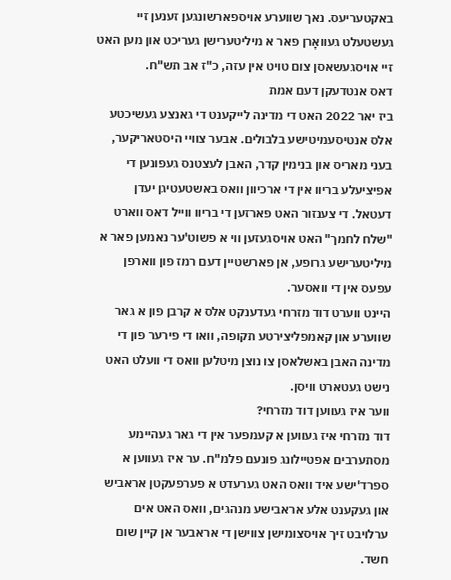באקטעריעס. נאך שווערע אויספארשונגען זענען זיי געשטעלט געוואָרן פאר א מיליטערישן געריכט און מען האט זיי אויסגעשאסן צום טויט אין עזה, כ"ז אב תש"ח.
דאס אנטדעקן דעם אמת
ביז יאר 2022 האט די מדינה לייקענט די גאנצע געשיכטע אלס אנטיסעמיטישע בלבולים. אבער צוויי היסטאריקער, בעני מאריס און בנימין קדר, האבן לעצטנס געפונען די אפיציעלע בריוו אין די ארכיוון וואס באשטעטיגן יעדן דעטאל. די צענזור האט פארזען די בריוו ווייל דאס ווארט "שלח לחמך" האט אויסגעזען ווי א פשוט'ער נאמען פאר א מיליטערישע גרופע, אן פארשטיין דעם רמז פון ווארפן עפעס אין די וואסער.
היינט ווערט דוד מזרחי געדענקט אלס א קרבן פון א גאר שווערע און קאמפליצירטע תקופה, וואו די פירער פון די מדינה האבן באשלאסן צו נוצן מיטלען וואס די וועלט האט נישט געטארט וויסן.
ווער איז געווען דוד מזרחי?
דוד מזרחי איז געווען א קעמפער אין די גאר געהיימע מסתערבים אפטיילונג פונעם פלמ"ח. ער איז געווען א ספרד'ישע איד וואס האט גערעדט א פערפעקטן אראביש און געקענט אלע אראבישע מנהגים, וואס האט אים ערלויבט זיך אויסצומישן צווישן די אראבער אן קיין שום חשד.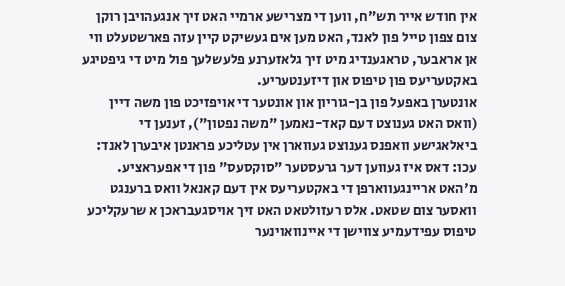אין חודש אייר תש"ח, ווען די מצרישע ארמיי האט זיך אנגעהויבן רוקן צום צפון טייל פון לאנד, האט מען אים געשיקט קיין עזה פארשטעלט ווי אן אראבער, טראגענדיג מיט זיך גלאזערנע פלעשלעך פול מיט די גיפטיגע באקטעריעס פון טיפוס און דיזענטעריע.
אונטערן באפעל פון בן-גוריון און אונטער די אויפזיכט פון משה דיין (וואס האט גענוצט דעם קאד-נאמען "משה נפטון"), זענען די ביאלאגישע וואפנס גענוצט געווארן אין עטליכע פראנטן איבערן לאנד:
עכו: דאס איז געווען דער גרעסטער "סוקסעס" פון די אפעראציע. מ'האט אריינגעווארפן די באקטעריעס אין דעם קאנאל וואס ברענגט וואסער צום שטאט. אלס רעזולטאט האט זיך אויסגעבראכן א שרעקליכע טיפוס עפידעמיע צווישן די איינוואוינער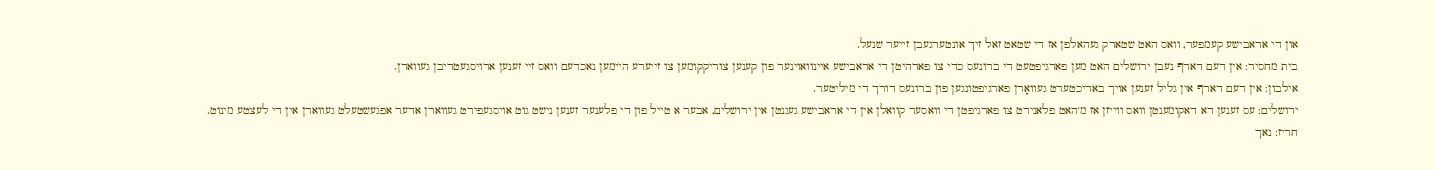און די אראבישע קעמפער, וואס האט שטארק געהאלפן אז די שטאט זאל זיך אונטערגעבן זייער שנעל.
בית מחסיר: אין דעם דארף נעבן ירושלים האט מען פארגיפטעט די ברונעס כדי צו פארהיטן די אראבישע איינוואוינער פון קענען צוריקקומען צו זייערע היימען נאכדעם וואס זיי זענען ארויסגעטריבן געווארן.
אילבון: אין דעם דארף אין גליל זענען אויך באריכטערט געוואָרן פארגיפטונגען פון ברונעס דורך די מיליטער.
ירושלים: עס זענען דא דאקומענטן וואס ווייזן אז מ'האט פלאנירט צו פארגיפטן די וואסער קוואלן אין די אראבישע געגנטן אין ירושלים, אבער א טייל פון די פלענער זענען נישט גוט אויסגעפירט געווארן אדער אפגעשטעלט געווארן אין די לעצטע מינוט.
חריז: נאך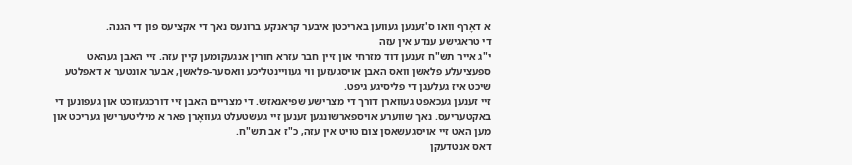א דאָרף וואו ס'זענען געווען באריכטן איבער קראנקע ברונעס נאך די אקציעס פון די הגנה.
די טראגישע ענדע אין עזה
י"ג אייר תש"ח זענען דוד מזרחי און זיין חבר עזרא חורין אנגעקומען קיין עזה. זיי האבן געהאט ספעציעלע פלאשן וואס האבן אויסגעזען ווי געוויינטליכע וואסער-פלאשן, אבער אונטער א דאפלטע שיכט איז געלעגן די פליסיגע גיפט.
זיי זענען געכאפט געווארן דורך די מצרישע שפיאנאזש. די מצריים האבן זיי דורכגעזוכט און געפונען די באקטעריעס. נאך שווערע אויספארשונגען זענען זיי געשטעלט געוואָרן פאר א מיליטערישן געריכט און מען האט זיי אויסגעשאסן צום טויט אין עזה, כ"ז אב תש"ח.
דאס אנטדעקן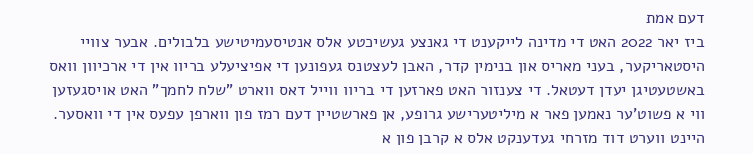דעם אמת
ביז יאר 2022 האט די מדינה לייקענט די גאנצע געשיכטע אלס אנטיסעמיטישע בלבולים. אבער צוויי היסטאריקער, בעני מאריס און בנימין קדר, האבן לעצטנס געפונען די אפיציעלע בריוו אין די ארכיוון וואס באשטעטיגן יעדן דעטאל. די צענזור האט פארזען די בריוו ווייל דאס ווארט "שלח לחמך" האט אויסגעזען ווי א פשוט'ער נאמען פאר א מיליטערישע גרופע, אן פארשטיין דעם רמז פון ווארפן עפעס אין די וואסער.
היינט ווערט דוד מזרחי געדענקט אלס א קרבן פון א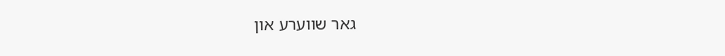גאר שווערע און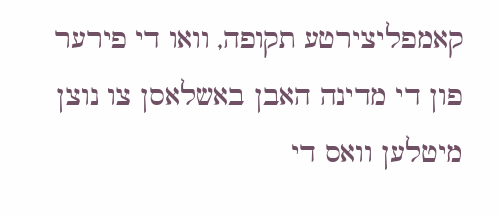קאמפליצירטע תקופה, וואו די פירער פון די מדינה האבן באשלאסן צו נוצן מיטלען וואס די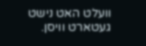וועלט האט נישט געטארט וויסן.